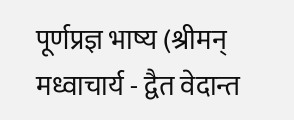पूर्णप्रज्ञ भाष्य (श्रीमन् मध्वाचार्य - द्वैत वेदान्त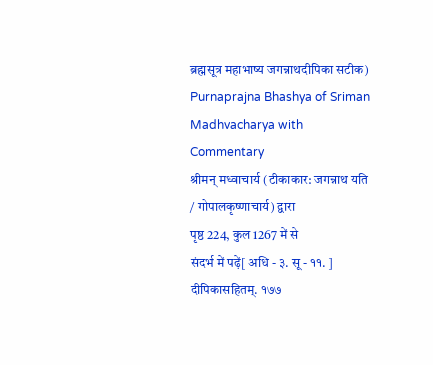ब्रह्मसूत्र महाभाष्य जगन्नाथदीपिका सटीक)
Purnaprajna Bhashya of Sriman Madhvacharya with Commentary
श्रीमन् मध्वाचार्य (टीकाकार: जगन्नाथ यति / गोपालकृष्णाचार्य) द्वारा
पृष्ठ 224, कुल 1267 में से
संदर्भ में पढ़ें[ अधि - ३. सू - ११. ] दीपिकासहितम्. १७७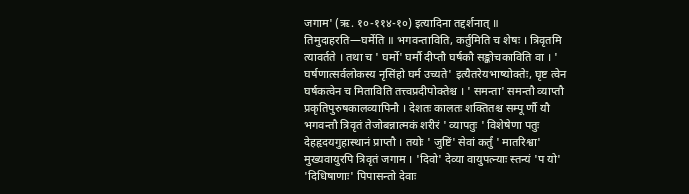जगाम' (ऋ. १०-११४-१०) इत्यादिना तद्दर्शनात् ॥ तिमुदाहरति—घर्मेति ॥ भगवन्ताविति, कर्तुमिति च शेषः । त्रिवृतमि त्यावर्तते । तथा च ' घर्मो' घर्मौ दीप्तौ घर्षकौ सङ्कोचकाविति वा । ' घर्षणात्सर्वलोकस्य नृसिंहो घर्म उच्यते' इत्यैतरेयभाष्योक्तेः, घृष्ट त्वेन घर्षकत्वेन च मिताविति तत्त्वप्रदीपोक्तेश्च । ' समन्ता' समन्तौ व्याप्तौ प्रकृतिपुरुषकालव्यापिनौ । देशतः कालतः शक्तितश्च सम्पू र्णौ यौ भगवन्तौ त्रिवृतं तेजोबन्नात्मकं शरीरं ' व्यापतुः ' विशेषेणा पतुः देहहृदयगुहास्थानं प्राप्तौ । तयोः ' जुष्टिं' सेवां कर्तुं ' मातरिश्वा' मुख्यवायुरपि त्रिवृतं जगाम । 'दिवो' देव्या वायुपत्न्याः स्तन्यं 'प यो' 'दिधिषाणाः' पिपासन्तो देवाः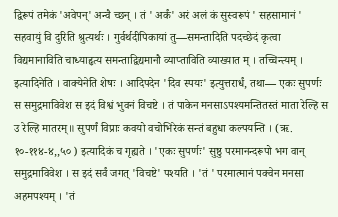द्विरूपं तमेकं 'अवेपन्' अन्वै च्छन् । तं ' अर्कं' अरं अलं कं सुस्वरूपं ' सहसामानं ' सहवायुं वि दुरिति श्रुत्यर्थः । गुर्वर्थदीपिकायां तु—समन्तादिति पदच्छेदं कृत्वा विद्यमानाविति चाध्याहृत्य समन्ताद्विद्यमानौ व्याप्ताविति व्याख्यात म् । तच्चिन्त्यम् । इत्यादिनेति । वाक्येनेति शेषः । आदिपदेन 'दिव स्पयः' इत्युत्तरार्धं, तथा— एकः सुपर्णः स समुद्रमाविवेश स इदं विश्वं भुवनं विचष्टे । तं पाकेन मनसाऽपश्यमन्तितस्तं माता रेल्हि स उ रेल्हि मातरम्॥ सुपर्णं विप्राः कवयो वचोभिरेकं सन्तं बहुधा कल्पयन्ति । (ऋ. १०-११४-४,,५० ) इत्यादिकं च गृह्यते । 'एकः सुपर्णः' सुष्ठु परमानन्दरूपो भग वान् समुद्रमाविवेश । स इदं सर्वं जगत् 'विचष्टे' पश्यति । 'तं ' परमात्मानं पक्वेन मनसा अहमपश्यम् । 'तं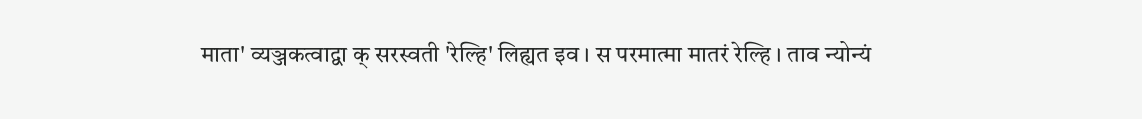माता' व्यञ्जकत्वाद्वा क् सरस्वती 'रेल्हि' लिह्यत इव । स परमात्मा मातरं रेल्हि । ताव न्योन्यं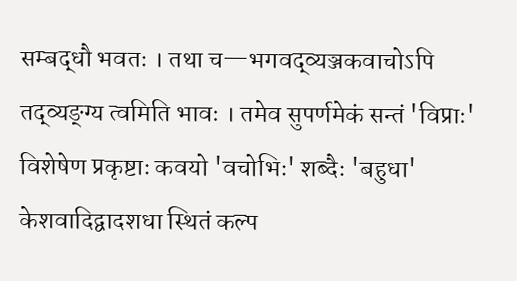सम्बद्धौ भवतः । तथा च—भगवद्व्यञ्जकवाचोऽपि तद्व्यङ्ग्य त्वमिति भावः । तमेव सुपर्णमेकं सन्तं 'विप्राः' विशेषेण प्रकृष्टाः कवयो 'वचोभिः' शब्दैः 'बहुधा' केशवादिद्वादशधा स्थितं कल्प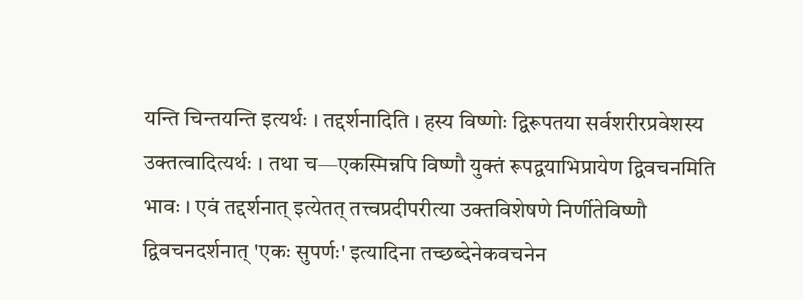यन्ति चिन्तयन्ति इत्यर्थः । तद्दर्शनादिति । हस्य विष्णोः द्विरूपतया सर्वशरीरप्रवेशस्य उक्तत्वादित्यर्थः । तथा च—एकस्मिन्नपि विष्णौ युक्तं रूपद्वयाभिप्रायेण द्विवचनमिति भावः । एवं तद्दर्शनात् इत्येतत् तत्त्वप्रदीपरीत्या उक्तविशेषणे निर्णीतेविष्णौ द्विवचनदर्शनात् 'एकः सुपर्णः' इत्यादिना तच्छब्देनेकवचनेन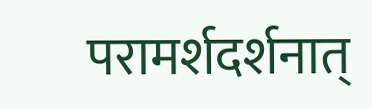परामर्शदर्शनात्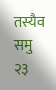तस्यैव समु २३